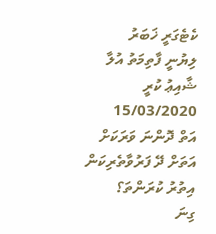ކެޓެގަރީ ޚަބަރު
ލިޔުނީ ފާތިމަތު އުލާ ޝާއިޢު ކުރީ 15/03/2020
އަތް ދޮންނަ ވަރަކަށް އަތަށް ދޭ ފަރުވާތެރިކަން އިތުރު ކުރަންތަ؟
ގިނަ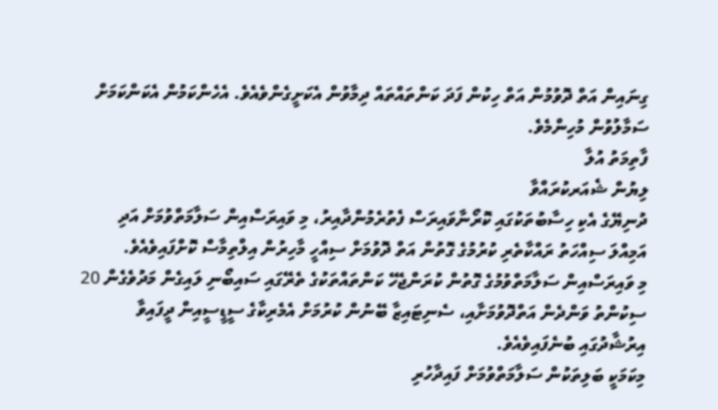ގިނައިން އަތް ދޮވުމުން އަތް ހިކުން ފަދަ ކަންތައްތައް ދިމާވުން އެކަށީގެންވެއެވެ. އެހެންކަމުން އެކަންކަމަށް ސަމާލުވުން މުހިންމެވެ.
ފާތިމަތު އުލާ
ލިޔުން ޝެއަރކުރައްވާ
ދުނިޔޭގެ އެކި ހިސާބުތަކުގައި ކޮރޯނާވައިރަސް ފެތުރެމުންދާއިރު، މި ވައިރަސްއިން ސަލާމަތްވުމަށް އަދި އަމިއްލަ ސިއްހަތު ރައްކާތެރި ކުރުމުގެ ގޮތުން އަތް ދޮވުމަށް ސިއްހީ މާހިރުން އިލްތިމާސް ކޮށްފައިވެއެވެ.
މި ވައިރަސްއިން ސަލާމަތްވުމުގެ ގޮތުން ކުރަންޖެހޭ ކަންތައްތަކުގެ ތެރޭގައި ސައިބޯނި ލައިގެން މަދުވެގެން 20 ސިކުންތު ވަންދެން އަތްދޮވުމަށާއި، ސެނިޓައިޒާ ބޭނުން ކުރުމަށް އެމެރިކާގެ ސީޑީސީއިން ދީފައިވާ އިރުޝާދުގައި ބުނެފައިވެއެވެ.
މިކަމަކީ ބަލިތަކުން ސަލާމަތްވުމަށް ފައިދާހުރި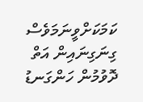ކަމަކަށްވީނަމަވެސް ގިނަގިނައިން އަތް ދޮވުމުން ހަންގަނޑު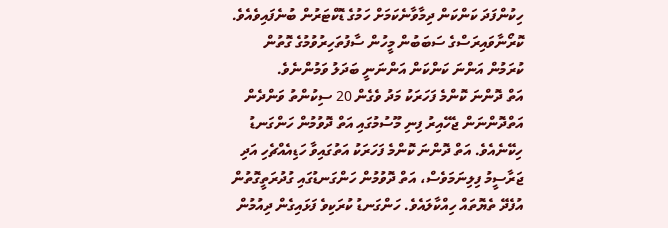ހިކުންފަދަ ކަންކަން ދިމާވާނެކަމަށް ހަމުގެ ޑޮކްޓަރުން ބުނެފައިވެއެވެ. ކޮރޯނާވައިރަސްގެ ސަބަބުން މީހުން ސާފުތަހިރުވުމުގެ ގޮތުން ކުރަމުން އަންނަ ކަންކަން އަންނަނީ ބަދަލު ވަމުންނެވެ.
އަތް ދޮންނަ ކޮންމެ ފަހަރަކު މަދު ވެގެން 20 ސިކުންތު ވަންދެން އަތްދޮންނަން ޖެހޭއިރު ފިނި މޫސުމުގައި އަތް ދޮވުމުން ހަންގަނޑު ހިކޭނެއެވެ. އަތް ދޮންނަ ކޮންމެ ފަހަރަކު އަތުގައިވާ ހަޑިއެއްޗެހި އަދި ޖަރާސީމު ފިލިނަމަވެސް، އަތް ދޮވުމުން ހަންގަނޑުގައި ގުދުރަތީގޮތުން އުފެދޭ ތެޔޮތައް ހިއްކާލައެވެ. ހަންގަނޑު ކުރަކިވެ ފަޅައިގެން ދިއުމުން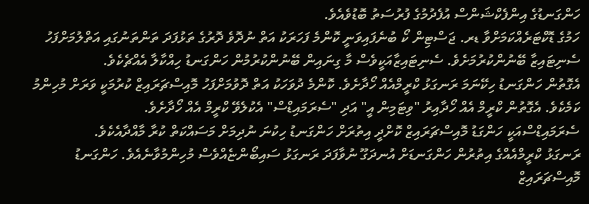ހަންގަނޑުގެ އިންފެކްޝަންސް އުފެދުމުގެ ފުރުސަތު ބޮޑުވެއެވެ.
ހަމުގެ ޑޮކްޓަރެއްކަމަށްވާ ޑރ. ޖަސްޓިން ކޯ ބުނެފައިވަނީ ކޮންމެ ފަހަރަކު އަތް ނުދޮވެ ދޮރުގެ ތަޅުފަދަ ތަންތަނުގައި އަތްލުމަށްފަހު ސެނިޓައިޒާ ބޭނުންކުރުމަށެވެ. ސެނިޓައިޒާއަކީވެސް މާ ގިނައިން ބޭނުންކުރުމުން ހަންގަނޑު ހިއްކާލާ އެއްޗެކެވެ.
އެގޮތުން ހަންގަނޑު ހިކޭނަމަ ރަނގަޅު ކްރީމްއެއް ހޯދާށެވެ. ކޮންމެ ދުވަހަކު އަތް ދޮވުމަށްފަހު މޮއިސްޗަރައިޒް ކުރުމަކީ ވަރަށް މުހިންމު ކަމެކެވެ. އެގޮތުން ކްރީމް އެއް ހޯދާއިރު "ވިޓަމިން އީ" އަދި "ސެރަމައިޑްސް" އެކުލެވޭ ކްރީމް އެއް ހޯދާށެވެ.
ސެރަމައިޑްސްއަކީ ހަންގަޑު މޮއިސްޗަރައިޒް ކޮށްދީ އިތުރަށް ހަންގަނޑު ހިކުނަ ނުދިމަށް މަސައްކަތް ކުރާ މާއްދާއެކެވެ.
ރަނގަޅު ކްރީމްއެއްގެ އިތުރުން ހަންގަނޑަށް އުނދަގޫ ނުވާފަދަ ރަނގަޅު ސައިބޯންޏެއްވެސް މުހިންމުވާނެއެވެ. ހަންގަނޑު މޮއިސްޗަރައިޒް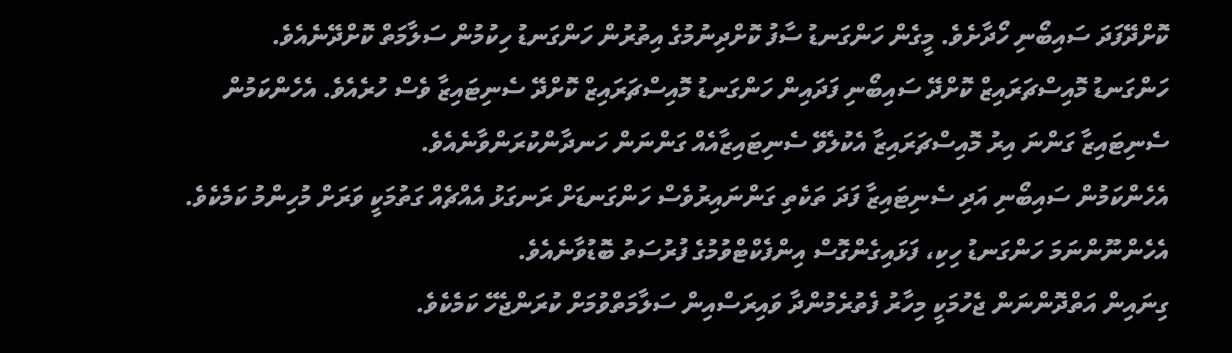ކޮށްދޭފަދަ ސައިބޯނި ހޯދާށެވެ. މީގެން ހަންގަނޑު ސާފު ކޮށްދިނުމުގެ އިތުރުން ހަންގަނޑު ހިކުމުން ސަލާމަތް ކޮށްދޭނެއެވެ.
ހަންގަނޑު މޮއިސްޗަރައިޒް ކޮށްދޭ ސައިބޯނި ފަދައިން ހަންގަނޑު މޮއިސްޗަރައިޒް ކޮށްދޭ ސެނިޓައިޒާ ވެސް ހުރެއެވެ. އެހެންކަމުން ސެނިޓައިޒާ ގަންނަ އިރު މޮއިސްޗަރައިޒާ އެކުލެވޭ ސެނިޓައިޒާއެއް ގަންނަން ހަނދާންކުރަންވާނެއެވެ.
އެހެންކަމުން ސައިބޯނި އަދި ސެނިޓައިޒާ ފަދަ ތަކެތި ގަންނައިރުވެސް ހަންގަނޑަށް ރަނގަޅު އެއްޗެއް ގަތުމަކީ ވަރަށް މުހިންމު ކަމެކެވެ. އެހެންނޫންނަމަ ހަންގަނޑު ހިކި، ފަޅައިގެންގޮސް އިންފެކްޓްވުމުގެ ފުރުސަތު ބޮޑުވާނެއެވެ.
ގިނައިން އަތްދޮންނަން ޖެހުމަކީ މިހާރު ފެތުރެމުންދާ ވައިރަސްއިން ސަލާމަތްވުމަށް ކުރަންޖެހޭ ކަމެކެވެ.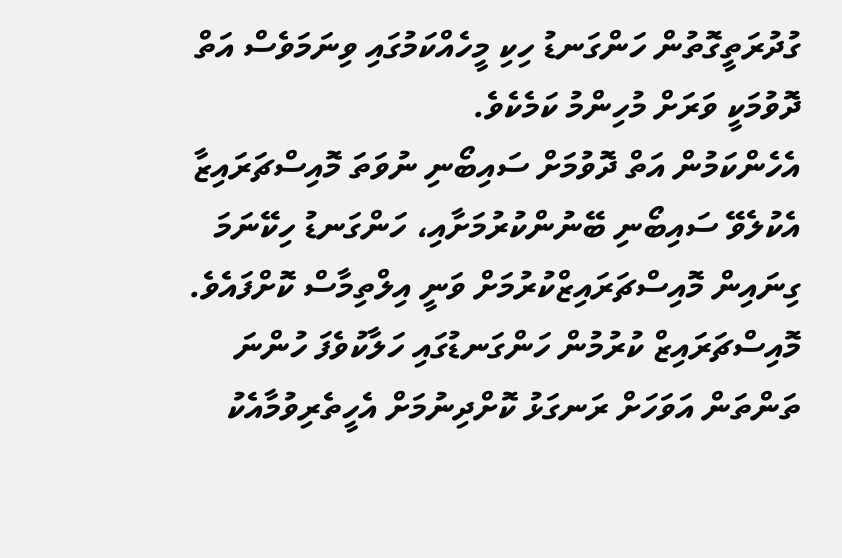ގުދުރަތީގޮތުން ހަންގަނޑު ހިކި މީހެއްކަމުގައި ވިނަމަވެސް އަތް ދޮވުމަކީ ވަރަށް މުހިންމު ކަމެކެވެ.
އެހެންކަމުން އަތް ދޮވުމަށް ސައިބޯނި ނުވަތަ މޮއިސްޗަރައިޒާ އެކުލެވޭ ސައިބޯނި ބޭނުންކުރުމަށާއި، ހަންގަނޑު ހިކޭނަމަ ގިނައިން މޮއިސްޗަރައިޒްކުރުމަށް ވަނީ އިލްތިމާސް ކޮށްފައެވެ.
މޮއިސްޗަރައިޒް ކުރުމުން ހަންގަނޑުގައި ހަލާކުވެފަ ހުންނަ ތަންތަން އަވަހަށް ރަނގަޅު ކޮށްދިނުމަށް އެހީތެރިވުމާއެކު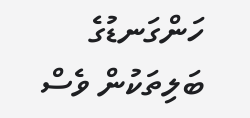ހަންގަނޑުގެ ބަލިތަކުން ވެސް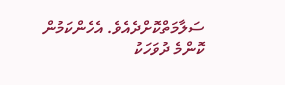ސަލާމަތްކޮށްދެއެވެ. އެހެންކަމުން ކޮންމެ ދުވަހަކު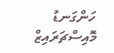ހަންގަނޑު މޮއިސްޗަރައިޒް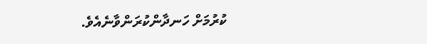ކުރުމަށް ހަނދާންކުރަންވާނެއެވެ.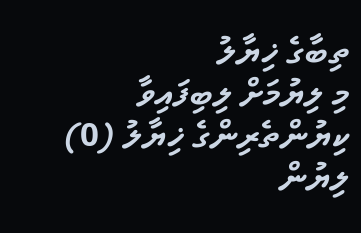ތިބާގެ ޚިޔާލު
މި ލިޔުމަށް ލިބިފައިވާ ކިޔުންތެރިންގެ ޚިޔާލު (0)
ލިޔުން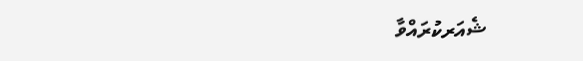ޝެއަރކުރައްވާ